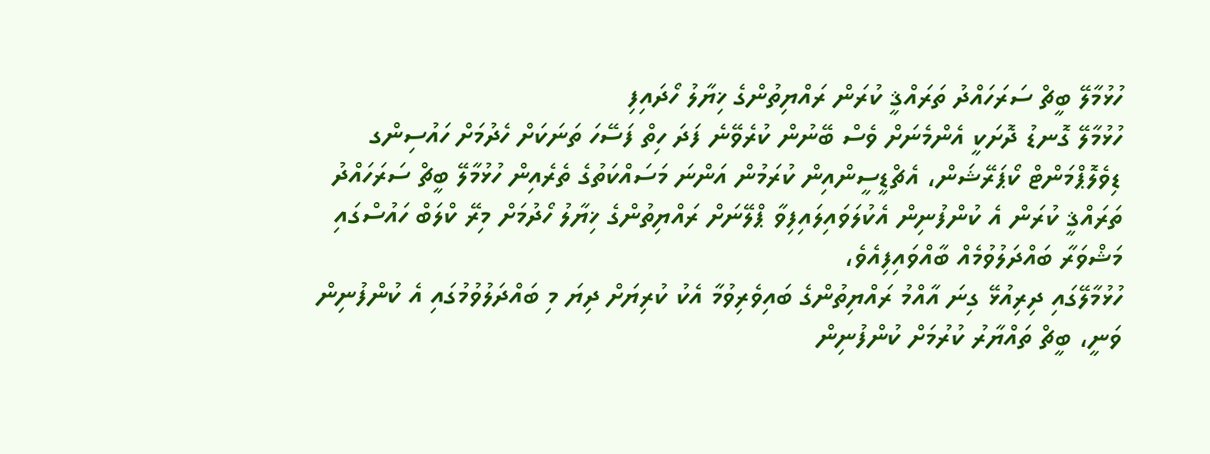ހުޅުމާލޭ ބީޗް ސަރަހައްދު ތަރައްޤީ ކުރަން ރައްޔިތުންގެ ޚިޔާލު ހޯދައިފި
ހުޅުމާލޭ ގޮނޑު ދޮށަކީ އެންމެނަށް ވެސް ބޭނުން ކުރެވޭނެ ފަދަ ހިތް ފަސޭހަ ތަނަކަށް ހެދުމަށް ހައުސިންގ ޑިވެލޮޕްމަންޓް ކޯޕަރޭޝަން، އެޗްޑީސީންއިން ކުރަމުން އަންނަ މަސައްކަތުގެ ތެރެއިން ހުޅުމާލޭ ބީޗް ސަރަހައްދު ތަރައްޤީ ކުރަން އެ ކުންފުނިން އެކުލަވައިލައިފިވާ ޕްލޭނަށް ރައްޔިތުންގެ ޚިޔާލު ހޯދުމަށް މިރޭ ކްލަބް ހައުސްގައި މަޝްވަރާ ބައްދަލުވުމެއް ބާއްވައިފިއެވެ،
ހުޅުމާލޭގައި ދިރިއުޅޭ ގިނަ އާއްމު ރައްޔިތުންގެ ބައިވެރިވުމާ އެކު ކުރިޔަށް ދިޔަ މި ބައްދަލުވުމުގައި އެ ކުންފުނިން ވަނީ، ބީޗް ތައްޔާރު ކުރުމަށް ކުންފުނިން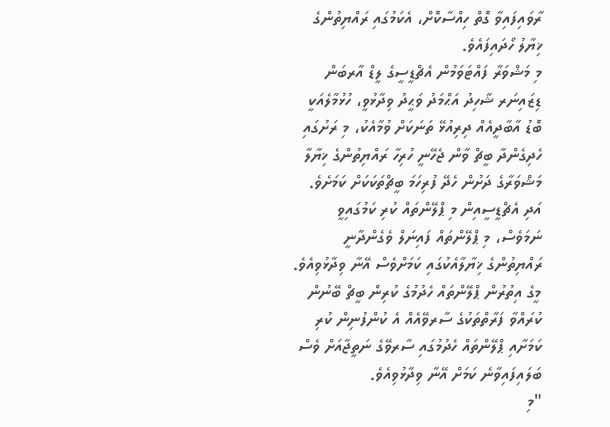ރާވައިފައިވާ ގޮތް ހިއްސާކޮށް، އެކަމުގައި ރައްޔިތުންގެ ޚިޔާލު ހޯދައިފައެވެ.
މި މަޝްވަރާ ފައްޓަވަމުން އެޗްޑީސީގެ ލީޑް އާރބަން ޑިޒައިނަރ ޝާހިދު އަޙްމަދު ވަޙީދު ވިދާޅުވީ، ހުޅުމާލެއަކީ ބޮޑު އާބާދީއެއް ދިރިއުޅޭ ތަނަކަށް ވުމާއެކު، މި ރަށުގައި ހެދިގެންދާ ބީޗް ވާން ޖެހޭނީ ހުރިހާ ރައްޔިތުންގެ ޚިޔާލާ މަޝްވަރާގެ ދަށުން ހެދޭ ފުރިހަމަ ބީޗްތަކަކަށް ކަމަށެވެ. އަދި އެޗްޑީސީއިން މި ޕްލޭންތައް ކުރި ކަމުގައިވީ ނަމަވެސް، މި ޕްލޭންތައް ފައިނަލް ވެގެންދާނީ ރައްޔިތުންގެ ޚިޔާލާއެކުގައި ކަމަށްވެސް އޭނާ ވިދާޅުވިއެވެ. މީގެ އިތުރުން ޕްލޭންތައް ހެދުމުގެ ކުރިން ބީޗް ބޭނުން ކުރައްވާ ފަރާތްތަކުގެ ސާރވޭއެއް އެ ކުންފުނިން ކުރި ކަމަށާއި ޕްލޭންތައް ހެދުމުގައި ސާރވޭގެ ނަތީޖާއަށް ވެސް ބަލައިފައިވާނެ ކަމަށް އޭނާ ވިދާޅުވިއެވެ.
"މި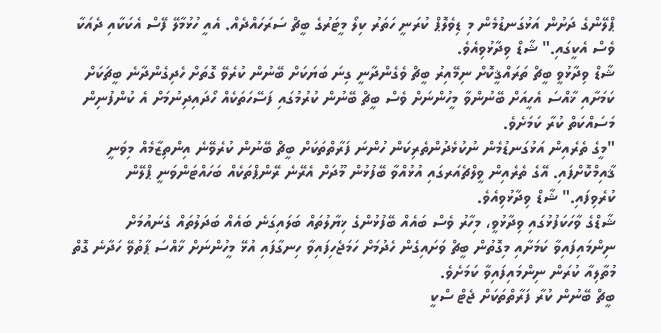ޕްލޭންގެ ދަށުން އަޅުގަނޑުމެން މި ޑިވެލޮޕް ކުރަނީ ހަތަރު ކިލޯ މީޓަރުގެ ބީޗް ސަރަހައްދެއް. އެއީ ހުޅުމާލޭ ފޭސް އެކަކާއި ދެއަކާ ވެސް އެކީގައި." ޝާޑް ވިދާޅުވިއެވެ.
ޝާޑް ވިދާޅުވީ ބީޗް ތަރައްޤީކޮށް ނިމޭއިރު ބީޗް ވެގެންދާނީ ގިނަ ބަޔަކަށް ބޭނުން ކުރެވޭ ގޮތަށް ހެދިގެންދާނެ ބީޗަކަށް ކަމަށާއި ޚާއްސަ އެހީއަށް ބޭނުންވާ މީހުންނަށް ވެސް ބީޗް ބޭނުން ކުރުމުގައި ފަސޭހަތަކެއް ހޯދައިދިނުމަށް އެ ކުންފުނިން މަސައްކަތް ކުރާ ކަމަށެވެ.
"މީގެ ތެރެއިން އަޅުގަނޑުމެން ނުކުޅެދުންތެރިކަން ހުންނަ ފަރާތްތަކަށް ބީޗް ބޭނުން ކުރެވޭނެ އިންތިޒާމެއް މިވަނީ ޤާއިމްކޮށްފައި. އޭގެ ތެރެއިން ވީލްޗެއަރގައި އުޅުއްވާ ބޭފުޅުން މޫދަށް އެރޭނެ ރޭންޕްތަކެއް ބަހައްޓަންވަނީ ޕްލޭން ކުރެވިފައި." ޝާޑް ވިދާޅުވިއެވެ.
ޝާޑްގެ ވާހަކަފުޅުގައި ވިދާޅުވީ، މިހާރު ވެސް ބައެއް ބޭފުޅުންގެ ޚިޔާލުތައް ބަލައިގަނެ ބައެއް ބަދަލުތައް ގެނައުމަށް ނިންމައިފައިވާ ކަމަށާއި މިގޮތުން ބީޗް ވަށައިގެން ހެދުމަށް ހަމަޖެހިފައިވާ ހިނގާފައި އުޅޭ މީހުންނަށް ޚާއްސަ ޕާތުވޭ ހަދާނެ ގޮތް މުތާލިއާ ކުރަން ނިންމައިފައިވާ ކަމަށެވެ.
ބީޗް ބޭނުން ކުރާ ފަރާތްތަކަށް ޖެޓް ސްކީ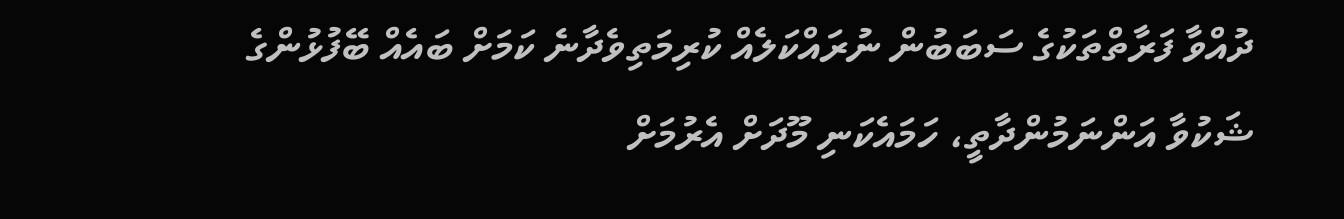ދުއްވާ ފަރާތްތަކުގެ ސަބަބުން ނުރައްކަލެއް ކުރިމަތިވެދާނެ ކަމަށް ބައެއް ބޭފުޅުންގެ ޝަކުވާ އަންނަމުންދާތީ، ހަމައެކަނި މޫދަށް އެރުމަށް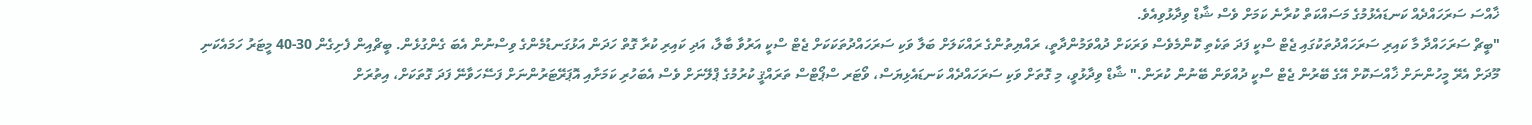ޚާއްސަ ސަރަހައްދެއް ކަނޑައެޅުމުގެ މަސައްކަތް ކުރާނެ ކަމަށް ވެސް ޝާޑް ވިދާޅުވިއެވެ.
"ބީޗް ސަރަހައްދާ މާ ކައިރި ސަރަހައްދުތަކުގައި ޖެޓް ސްކީ ފަދަ ތަކެތި ކޮންމެވެސް ވަރަކަށް ދުއްވަމުންދާތީ، ރައްޔިތުންގެ ރައްކަލަށް ބަލާ ވަކި ސަރަހައްދުތަކަކަށް ޖެޓް ސްކީ އަރުވާ ބާލާ، އަދި ކައިރި ކުރާ ގޮތް ހަދަން އަޅުގަނޑުމެންގެ ވިސްނުން އެބަ ގެންގުޅެން. ބީޗްއިން ފެށިގެން 30-40 މީޓަރު ހަމައެކަނި މޫދަށް އެރޭ މީހުންނަށް ޚާއްސަކޮށް އޭގެ ބޭރުން ޖެޓް ސްކީ ދުއްވަން ބޭނުން ކުރަން." ޝާޑް ވިދާޅުވީ، މި ގޮތަށް ވަކި ސަރަހައްދެއް ކަނޑައެޅިޔަސް، ވޯޓަރ ސްޕޯޓްސް ތަރައްޤީ ކުރުމުގެ ޕްލޭނަށް ވެސް އެބަހުރި ކަމަށާއި އޮޕަރޭޓަރުންނަށް ފަސޭހަވާނޭ ފަދަ ގޮތަކަށް، އިތުރަށް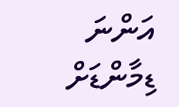އަންނަ ޑިމާންޑަށް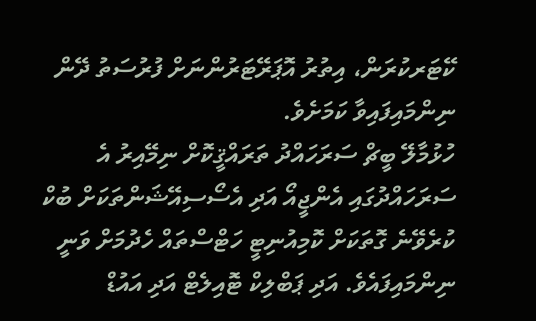ކޭޓަރކުރަން، އިތުރު އޮޕަރޭޓަރުންނަށް ފުރުސަތު ދޭން ނިންމައިފައިވާ ކަމަށެވެ.
ހުޅުމާލޭ ބީޗް ސަރަހައްދު ތަރައްޤީކޮށް ނިމޭއިރު އެ ސަރަހައްދުގައި އެންޖީއޯ އަދި އެސޯސިއޭޝަންތަކަށް ބުކް ކުރެވޭނެ ގޮތަކަށް ކޮމިއުނިޓީ ހަޓްސްތައް ހެދުމަށް ވަނީ ނިންމައިފައެވެ. އަދި ޕަބްލިކް ޓޮއިލެޓް އަދި އައުޑް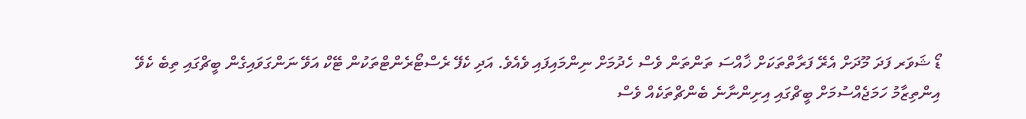ޑޯ ޝަވަރ ފަދަ މޫދަށް އެރޭ ފަރާތްތަކަށް ޚާއްސަ ތަންތަން ވެސް ހެދުމަށް ނިންމައިފައި ވެއެވެ. އަދި ކެފޭ ރެސްޓޯރެންޓްތަކުން ޓޭކް އަވޭ ނަންގަވައިގެން ބީޗްގައި ތިބެ ކެވޭ އިންތިޒާމު ހަމަޖެއްސުމަށް ބީޗްގައި އިށިންނާނެ ބެންޗްތަކެއް ވެސް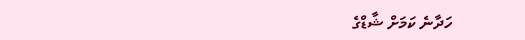ހަދާނެ ކަމަށް ޝާޑްގެ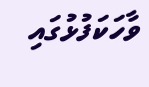ވާހަކަފުޅުގައި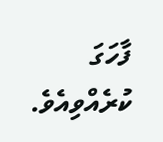ފާހަގަ ކުރެއްވިއެވެ.